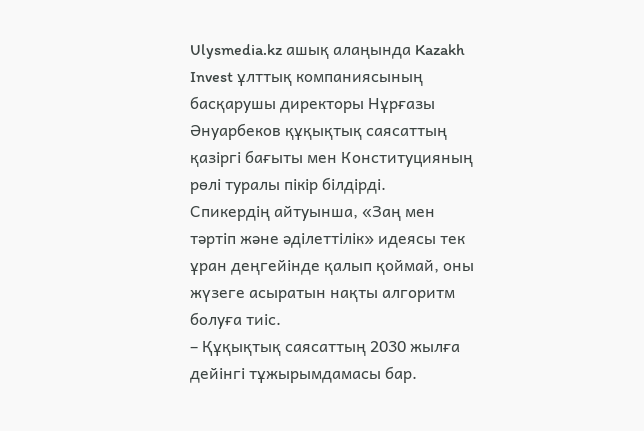Ulysmedia.kz ашық алаңында Kazakh Invest ұлттық компаниясының басқарушы директоры Нұрғазы Әнуарбеков құқықтық саясаттың қазіргі бағыты мен Конституцияның рөлі туралы пікір білдірді.
Спикердің айтуынша, «Заң мен тәртіп және әділеттілік» идеясы тек ұран деңгейінде қалып қоймай, оны жүзеге асыратын нақты алгоритм болуға тиіс.
– Құқықтық саясаттың 2030 жылға дейінгі тұжырымдамасы бар.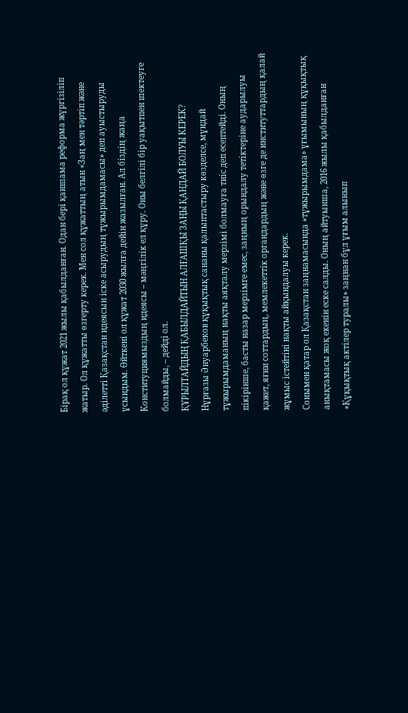Бірақ ол құжат 2021 жылы қабылданған. Одан бері қаншама реформа жүргізіліп жатыр. Ол құжатты өзгерту керек. Мен сол құжаттың атын «Заң мен тәртіп және әділетті Қазақстан идеясын іске асырудың тұжырымдамасы» деп ауыстыруды ұсындым. Өйткені ол құжат 2030 жылға дейін жазылған. Ал біздің жаңа Конституциямыздың идеясы – мәңгілік ел құру. Оны белгілі бір уақытпен шектеуге болмайды, – дейді ол.
ҚҰРЫЛТАЙДЫҢ ҚАБЫЛДАЙТЫН АЛҒАШҚЫ ЗАҢЫ ҚАНДАЙ БОЛУЫ КЕРЕК?
Нұрғазы Әнуарбеков құқықтық сананы қалыптастыру көзделсе, мұндай тұжырымдаманың нақты аяқталу мерзімі болмауға тиіс деп есептейді. Оның пікірінше, басты назар мерзімге емес, заңның орындалу тетіктеріне аударылуы қажет, яғни соттардың, мемлекеттік органдардың және өзге де институттардың қалай жұмыс істейтіні нақты айқындалуы керек.
Сонымен қатар ол Қазақстан заңнамасында «тұжырымдама» ұғымының құқықтық анықтамасы жоқ екенін еске салды. Оның айтуынша, 2016 жылы қабылданған «Құқықтық актілер туралы» заңнан бұл ұғым алынып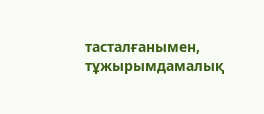тасталғанымен, тұжырымдамалық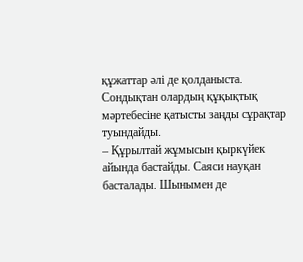құжаттар әлі де қолданыста. Сондықтан олардың құқықтық мәртебесіне қатысты заңды сұрақтар туындайды.
– Құрылтай жұмысын қыркүйек айында бастайды. Саяси науқан басталады. Шынымен де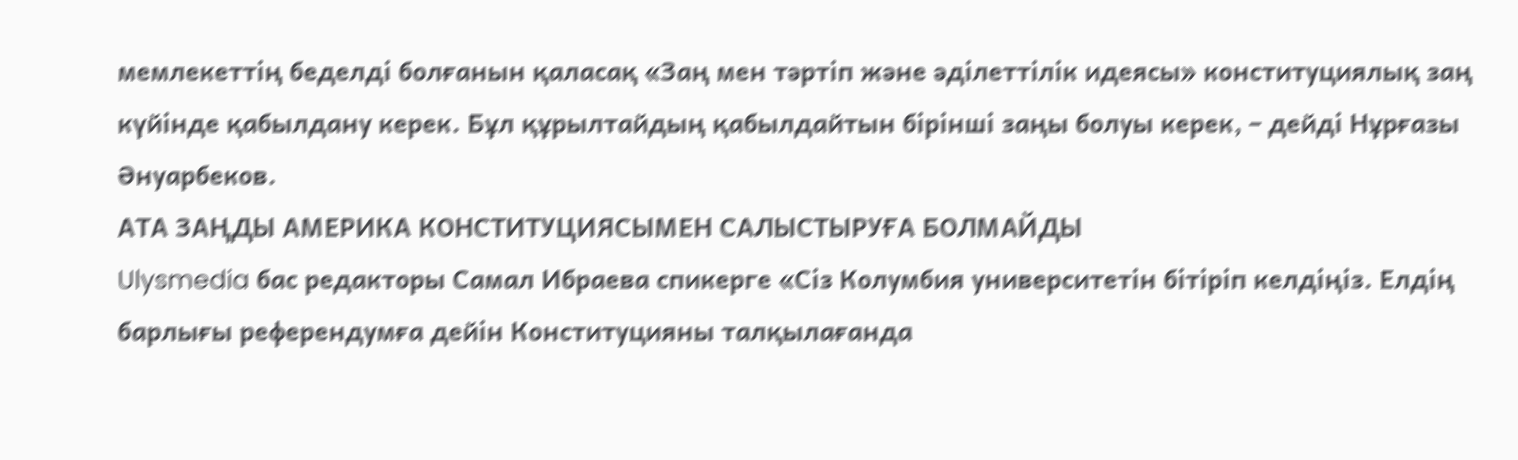мемлекеттің беделді болғанын қаласақ «Заң мен тәртіп және әділеттілік идеясы» конституциялық заң күйінде қабылдану керек. Бұл құрылтайдың қабылдайтын бірінші заңы болуы керек, – дейді Нұрғазы Әнуарбеков.
АТА ЗАҢДЫ АМЕРИКА КОНСТИТУЦИЯСЫМЕН САЛЫСТЫРУҒА БОЛМАЙДЫ
Ulysmedia бас редакторы Самал Ибраева спикерге «Сіз Колумбия университетін бітіріп келдіңіз. Елдің барлығы референдумға дейін Конституцияны талқылағанда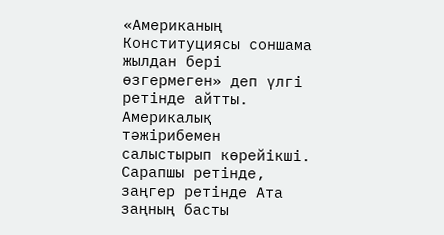«Американың Конституциясы соншама жылдан бері өзгермеген» деп үлгі ретінде айтты. Америкалық тәжірибемен салыстырып көрейікші. Сарапшы ретінде, заңгер ретінде Ата заңның басты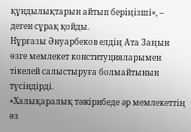құндылықтарын айтып беріңізші», – деген сұрақ қойды.
Нұрғазы Әнуарбеков елдің Ата Заңын өзге мемлекет конституцияларымен тікелей салыстыруға болмайтынын түсіндірді.
«Халықаралық тәжірибеде әр мемлекеттің өз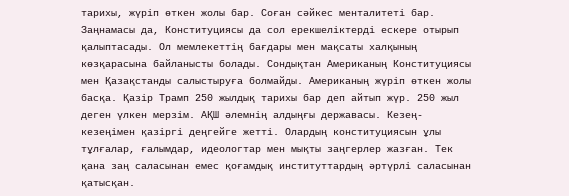тарихы, жүріп өткен жолы бар. Соған сәйкес менталитеті бар. Заңнамасы да, Конституциясы да сол ерекшеліктерді ескере отырып қалыптасады. Ол мемлекеттің бағдары мен мақсаты халқының көзқарасына байланысты болады. Сондықтан Американың Конституциясы мен Қазақстанды салыстыруға болмайды. Американың жүріп өткен жолы басқа. Қазір Трамп 250 жылдық тарихы бар деп айтып жүр. 250 жыл деген үлкен мерзім. АҚШ әлемнің алдыңғы державасы. Кезең-кезеңімен қазіргі деңгейге жетті. Олардың конституциясын ұлы тұлғалар, ғалымдар, идеологтар мен мықты заңгерлер жазған. Тек қана заң саласынан емес қоғамдық институттардың әртүрлі саласынан қатысқан.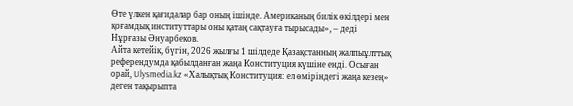Өте үлкен қағидалар бар оның ішінде. Американың билік өкілдері мен қоғамдық институттары оны қатаң сақтауға тырысады», – деді Нұрғазы Әнуарбеков.
Айта кетейік, бүгін, 2026 жылғы 1 шілдеде Қазақстанның жалпыұлттық референдумда қабылданған жаңа Конституция күшіне енді. Осыған орай, Ulysmedia.kz «Халықтық Конституция: ел өміріндегі жаңа кезең» деген тақырыпта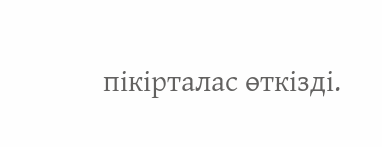пікірталас өткізді.